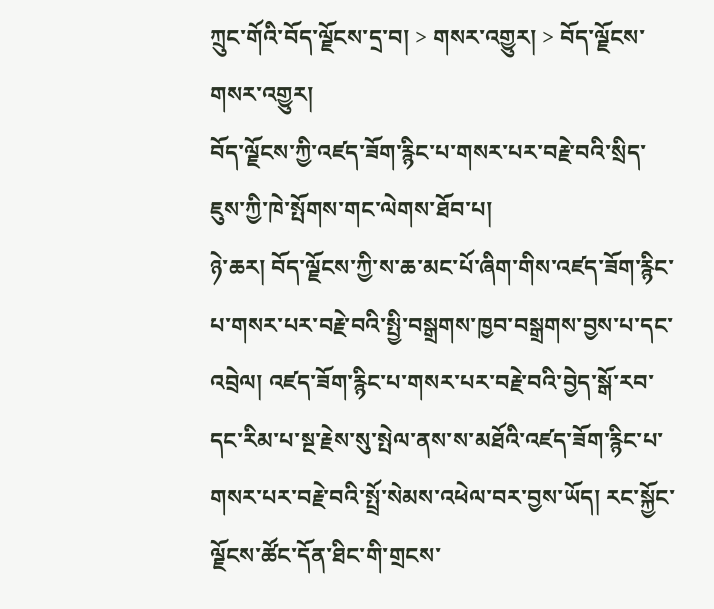ཀྲུང་གོའི་བོད་ལྗོངས་དྲ་བ། > གསར་འགྱུར། > བོད་ལྗོངས་གསར་འགྱུར།
བོད་ལྗོངས་ཀྱི་འཛད་ཟོག་རྙིང་པ་གསར་པར་བརྗེ་བའི་སྲིད་ཇུས་ཀྱི་ཁེ་སྤོགས་གང་ལེགས་ཐོབ་པ།
ཉེ་ཆར། བོད་ལྗོངས་ཀྱི་ས་ཆ་མང་པོ་ཞིག་གིས་འཛད་ཟོག་རྙིང་པ་གསར་པར་བརྗེ་བའི་སྤྱི་བསྒྲགས་ཁྱབ་བསྒྲགས་བྱས་པ་དང་འབྲེལ། འཛད་ཟོག་རྙིང་པ་གསར་པར་བརྗེ་བའི་བྱེད་སྒོ་རབ་དང་རིམ་པ་སྔ་རྗེས་སུ་སྤེལ་ནས་ས་མཐོའི་འཛད་ཟོག་རྙིང་པ་གསར་པར་བརྗེ་བའི་སྤྲོ་སེམས་འཕེལ་བར་བྱས་ཡོད། རང་སྐྱོང་ལྗོངས་ཚོང་དོན་ཐིང་གི་གྲངས་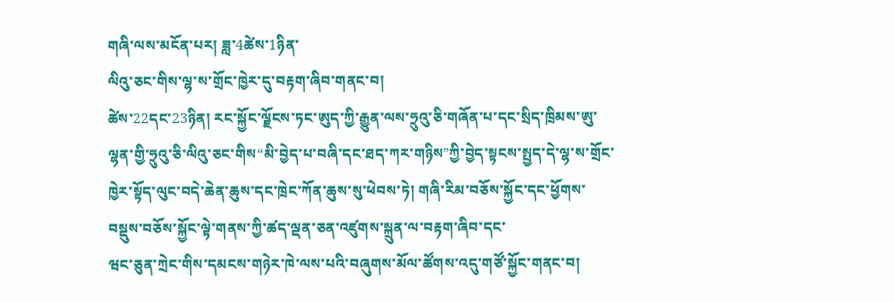གཞི་ལས་མངོན་པར། ཟླ་4ཚེས་1ཉིན་
ལིའུ་ཅང་གིས་ལྷ་ས་གྲོང་ཁྱེར་དུ་བརྟག་ཞིབ་གནང་བ།
ཚེས་22དང་23ཉིན། རང་སྐྱོང་ལྗོངས་ཏང་ཨུད་ཀྱི་རྒྱུན་ལས་ཧྲུའུ་ཅི་གཞོན་པ་དང་སྲིད་ཁྲིམས་ཨུ་ལྷན་གྱི་ཧྲུའུ་ཅི་ལིའུ་ཅང་གིས“མི་བྱེད་པ་བཞི་དང་ཐད་ཀར་གཉིས”ཀྱི་བྱེད་སྟངས་སྤྱད་དེ་ལྷ་ས་གྲོང་ཁྱེར་སྟོད་ལུང་བདེ་ཆེན་ཆུས་དང་ཁྲེང་ཀོན་ཆུས་སུ་ཕེབས་ཏེ། གཞི་རིམ་བཅོས་སྐྱོང་དང་ཕྱོགས་བསྡུས་བཅོས་སྐྱོང་ལྟེ་གནས་ཀྱི་ཚད་ལྡན་ཅན་འཛུགས་སྐྲུན་ལ་བརྟག་ཞིབ་དང་
ཝང་ཅུན་ཀྲེང་གིས་དམངས་གཉེར་ཁེ་ལས་པའི་བཞུགས་མོལ་ཚོགས་འདུ་གཙོ་སྐྱོང་གནང་བ།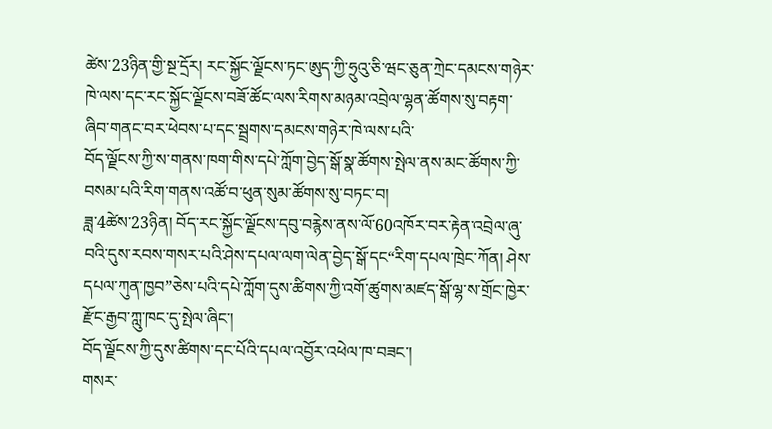ཚེས་23ཉིན་གྱི་སྔ་དྲོར། རང་སྐྱོང་ལྗོངས་ཏང་ཨུད་ཀྱི་ཧྲུའུ་ཅི་ཝང་ཅུན་ཀྲེང་དམངས་གཉེར་ཁེ་ལས་དང་རང་སྐྱོང་ལྗོངས་བཟོ་ཚོང་ལས་རིགས་མཉམ་འབྲེལ་ལྷན་ཚོགས་སུ་བརྟག་ཞིབ་གནང་བར་ཕེབས་པ་དང་སྦྲགས་དམངས་གཉེར་ཁེ་ལས་པའི་
བོད་ལྗོངས་ཀྱི་ས་གནས་ཁག་གིས་དཔེ་ཀློག་བྱེད་སྒོ་སྣ་ཚོགས་སྤེལ་ནས་མང་ཚོགས་ཀྱི་བསམ་པའི་རིག་གནས་འཚོ་བ་ཕུན་སུམ་ཚོགས་སུ་བཏང་བ།
ཟླ་4ཚེས་23ཉིན། བོད་རང་སྐྱོང་ལྗོངས་དབུ་བརྙེས་ནས་ལོ་60འཁོར་བར་རྟེན་འབྲེལ་ཞུ་བའི་དུས་རབས་གསར་པའི་ཤེས་དཔལ་ལག་ལེན་བྱེད་སྒོ་དང“རིག་དཔལ་ཁྲེང་ཀོན། ཤེས་དཔལ་ཀུན་ཁྱབ”ཅེས་པའི་དཔེ་ཀློག་དུས་ཚིགས་ཀྱི་འགོ་ཚུགས་མཛད་སྒོ་ལྷ་ས་གྲོང་ཁྱེར་རྫོང་རྒྱབ་ཀླུ་ཁང་དུ་སྤེལ་ཞིང་།
བོད་ལྗོངས་ཀྱི་དུས་ཚིགས་དང་པོའི་དཔལ་འབྱོར་འཕེལ་ཁ་བཟང་།
གསར་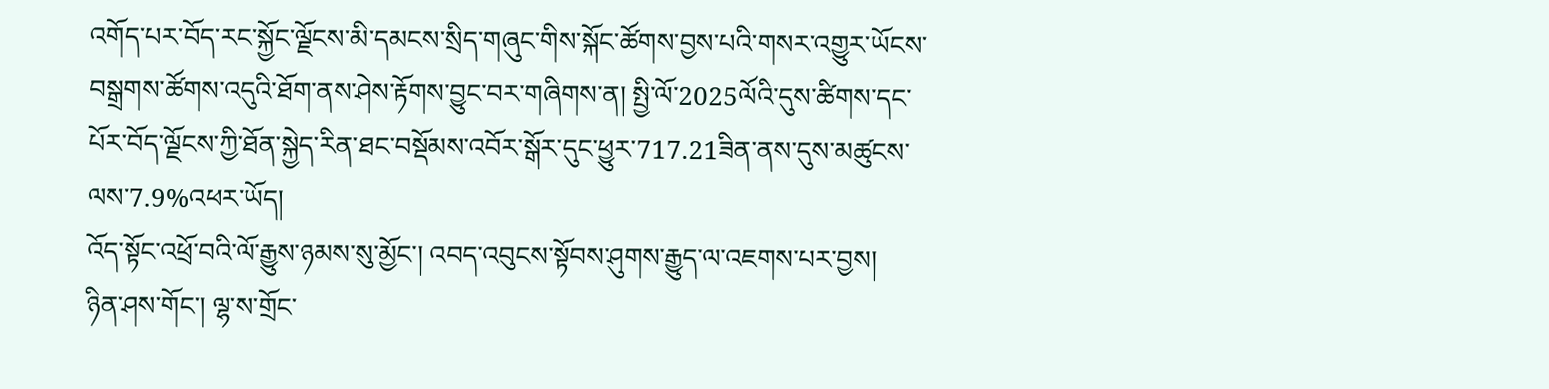འགོད་པར་བོད་རང་སྐྱོང་ལྗོངས་མི་དམངས་སྲིད་གཞུང་གིས་སྐོང་ཚོགས་བྱས་པའི་གསར་འགྱུར་ཡོངས་བསྒྲགས་ཚོགས་འདུའི་ཐོག་ནས་ཤེས་རྟོགས་བྱུང་བར་གཞིགས་ན། སྤྱི་ལོ་2025ལོའི་དུས་ཚིགས་དང་པོར་བོད་ལྗོངས་ཀྱི་ཐོན་སྐྱེད་རིན་ཐང་བསྡོམས་འབོར་སྒོར་དུང་ཕྱུར་717.21ཟིན་ནས་དུས་མཚུངས་ལས་7.9%འཕར་ཡོད།
འོད་སྟོང་འཕྲོ་བའི་ལོ་རྒྱུས་ཉམས་སུ་མྱོང་། འབད་འབུངས་སྟོབས་ཤུགས་རྒྱུད་ལ་འཇགས་པར་བྱས།
ཉིན་ཤས་གོང་། ལྷ་ས་གྲོང་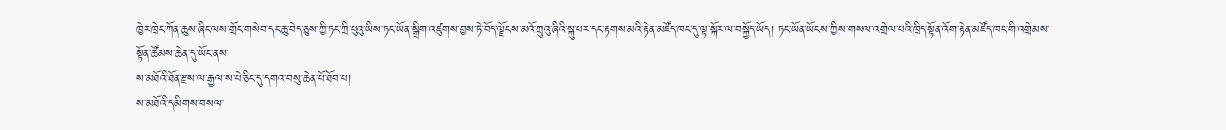ཁྱེར་ཁྲེང་ཀོན་ཆུས་ཞིང་ལས་གྲོང་གསེབ་དང་ཆུ་བེད་ཅུས་ཀྱི་ཏང་ཀྲི་པུའུ་ཡིས་ཏང་ཡོན་སྒྲིག་འཛུགས་བྱས་ཏེ་བོད་ལྗོངས་མའོ་ཀྲུའུ་ཞིའི་སྐུ་པར་དང་རྟགས་མའི་རྟེན་མཛོད་ཁང་དུ་ལྟ་སྐོར་ལ་བསྐྱོད་ཡོད། ཏང་ཡོན་ཡོངས་ཀྱིས་གསལ་འགྲེལ་པའི་ཁྲིད་སྟོན་འོག་རྟེན་མཛོད་ཁང་གི་འགྲེམས་སྟོན་ཚོམས་ཆེན་དུ་ཡོང་ནས་
ས་མཐོའི་ཐོན་རྫས་ལ་རྒྱལ་ས་པེ་ཅིང་དུ་དགའ་བསུ་ཆེན་པོ་ཐོབ་པ།
ས་མཐོའི་དམིགས་བསལ་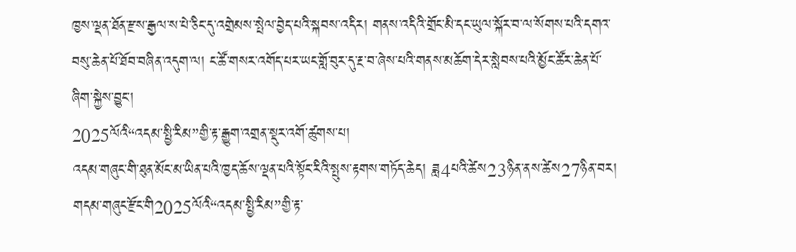ཁྱས་ལྡན་ཐོན་རྫས་རྒྱལ་ས་པེ་ཅིང་དུ་འགྲེམས་སྤེལ་བྱེད་པའི་སྐབས་འདིར། གནས་འདིའི་གྲོང་མི་དང་ཡུལ་སྐོར་བ་ལ་སོགས་པའི་དགའ་བསུ་ཆེན་པོ་ཐོབ་བཞིན་འདུག་ལ། ང་ཚོ་གསར་འགོད་པར་ཡང་གློ་བུར་དུ་རྔ་བ་ཞེས་པའི་གནས་མཆོག་དེར་སླེབས་པའི་མྱོང་ཚོར་ཆེན་པོ་ཞིག་སྐྱེས་བྱུང་།
2025ལོའི“འདམ་སྤྱི་རིམ”གྱི་རྟ་རྒྱུག་འགྲན་སྡུར་འགོ་ཚུགས་པ།
འདམ་གཞུང་གི་ཐུན་མོང་མ་ཡིན་པའི་ཁྱད་ཆོས་ལྡན་པའི་སྟོང་རིའི་སྤུས་རྟགས་གཏོད་ཆེད། ཟླ4པའི་ཚེས23ཉིན་ནས་ཚེས27ཉིན་བར། གདམ་གཞུང་རྫོང་གི2025ལོའི“འདམ་སྤྱི་རིམ”གྱི་རྟ་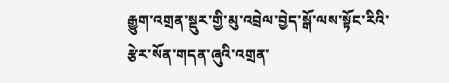རྒྱུག་འགྲན་སྡུར་གྱི་མུ་འབྲེལ་བྱེད་སྒོ་ལས་སྟོང་རིའི་རྩེར་སོན་གདན་ཞུའི་འགྲན་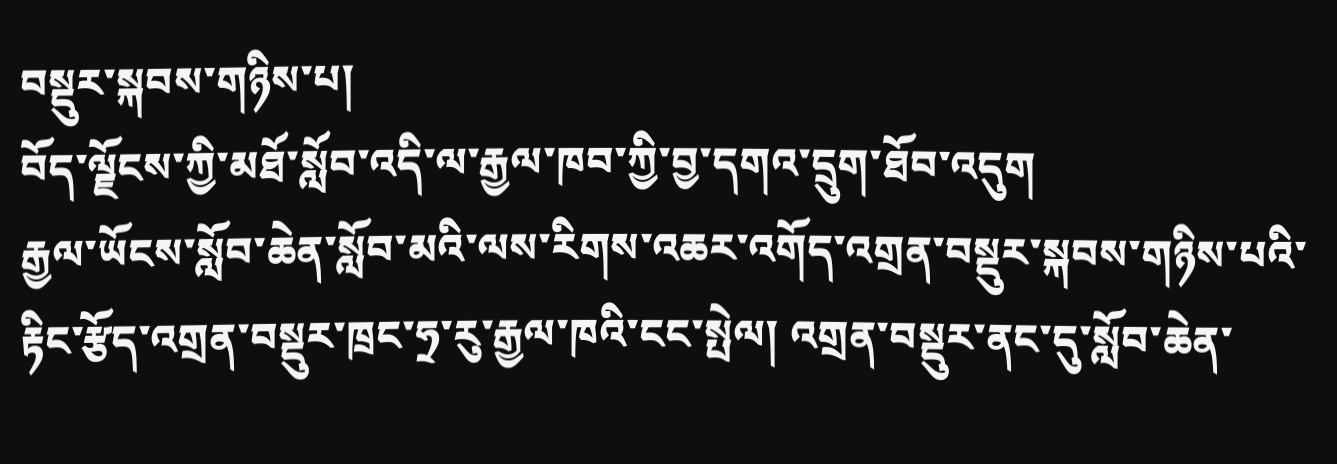བསྡུར་སྐབས་གཉིས་པ།
བོད་ལྗོངས་ཀྱི་མཐོ་སློབ་འདི་ལ་རྒྱལ་ཁབ་ཀྱི་བྱ་དགའ་དྲུག་ཐོབ་འདུག
རྒྱལ་ཡོངས་སློབ་ཆེན་སློབ་མའི་ལས་རིགས་འཆར་འགོད་འགྲན་བསྡུར་སྐབས་གཉིས་པའི་རྟིང་རྩོད་འགྲན་བསྡུར་ཁྲང་ཧྲ་རུ་རྒྱལ་ཁའི་ངང་སྤེལ། འགྲན་བསྡུར་ནང་དུ་སློབ་ཆེན་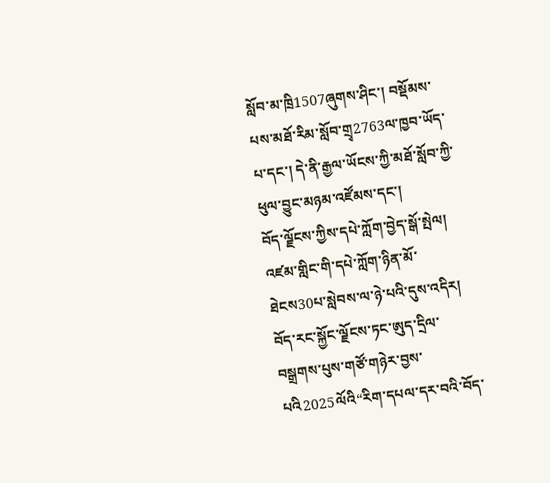སློབ་མ་ཁྲི1507ཞུགས་ཤིང་། བསྡོམས་པས་མཐོ་རིམ་སློབ་གྲྭ2763ལ་ཁྱབ་ཡོད་པ་དང་། དེ་ནི་རྒྱལ་ཡོངས་ཀྱི་མཐོ་སློབ་ཀྱི་ཕུལ་བྱུང་མཉམ་འཛོམས་དང་།
བོད་ལྗོངས་ཀྱིས་དཔེ་ཀློག་བྱེད་སྒོ་སྤེལ།
འཛམ་གླིང་གི་དཔེ་ཀློག་ཉིན་མོ་ཐེངས30པ་སླེབས་ལ་ཉེ་པའི་དུས་འདིར། བོད་རང་སྐྱོང་ལྗོངས་ཏང་ཨུད་དྲིལ་བསྒྲགས་པུས་གཙོ་གཉེར་བྱས་པའི2025ལོའི“རིག་དཔལ་དར་བའི་བོད་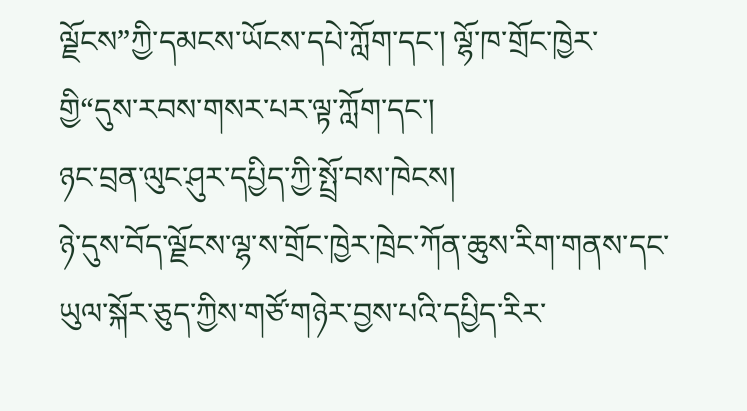ལྗོངས”ཀྱི་དམངས་ཡོངས་དཔེ་ཀློག་དང་། ལྷོ་ཁ་གྲོང་ཁྱེར་གྱི“དུས་རབས་གསར་པར་ལྟ་ཀློག་དང་།
ཉང་བྲན་ལུང་ཤུར་དཔྱིད་ཀྱི་སྤྲོ་བས་ཁེངས།
ཉེ་དུས་བོད་ལྗོངས་ལྷ་ས་གྲོང་ཁྱེར་ཁྲེང་ཀོན་ཆུས་རིག་གནས་དང་ཡུལ་སྐོར་ཅུད་ཀྱིས་གཙོ་གཉེར་བྱས་པའི་དཔྱིད་རིར་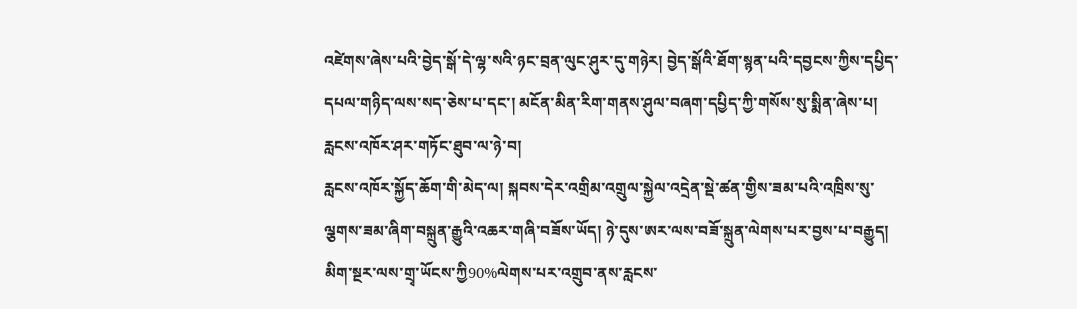འཛེགས་ཞེས་པའི་བྱེད་སྒོ་དེ་ལྷ་སའི་ཉང་བྲན་ལུང་ཤུར་དུ་གཉེར། བྱེད་སྒོའི་ཐོག་སྙན་པའི་དབྱངས་ཀྱིས་དཔྱིད་དཔལ་གཉིད་ལས་སད་ཅེས་པ་དང་། མངོན་མིན་རིག་གནས་ཤུལ་བཞག་དཔྱིད་ཀྱི་གསོས་སུ་སྨིན་ཞེས་པ།
རླངས་འཁོར་ཤར་གཏོང་ཐུབ་ལ་ཉེ་བ།
རླངས་འཁོར་སྐྱོད་ཆོག་གི་མེད་ལ། སྐབས་དེར་འགྲིམ་འགྲུལ་སྐྱེལ་འདྲེན་སྡེ་ཚན་གྱིས་ཟམ་པའི་འཁྲིས་སུ་ལྕགས་ཟམ་ཞིག་བསྐྲུན་རྒྱུའི་འཆར་གཞི་བཟོས་ཡོད། ཉེ་དུས་ཨར་ལས་བཟོ་སྐྲུན་ལེགས་པར་བྱས་པ་བརྒྱུད། མིག་སྔར་ལས་གྲྭ་ཡོངས་ཀྱི90%ལེགས་པར་འགྲུབ་ནས་རླངས་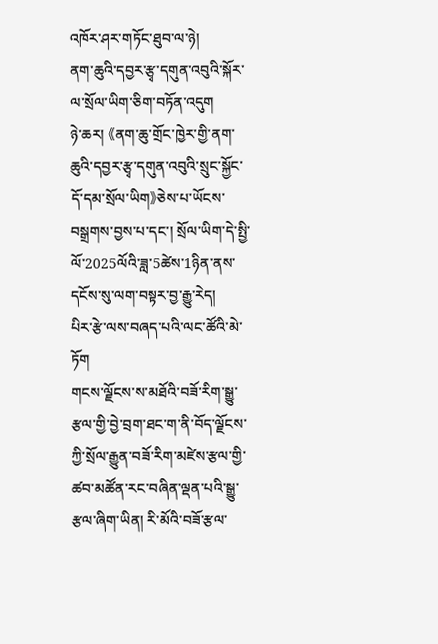འཁོར་ཤར་གཏོང་ཐུབ་ལ་ཉེ།
ནག་ཆུའི་དབྱར་རྩྭ་དགུན་འབུའི་སྐོར་ལ་སྲོལ་ཡིག་ཅིག་བཏོན་འདུག
ཉེ་ཆར། 《ནག་ཆུ་གྲོང་ཁྱེར་གྱི་ནག་ཆུའི་དབྱར་རྩྭ་དགུན་འབུའི་སྲུང་སྐྱོང་དོ་དམ་སྲོལ་ཡིག》ཅེས་པ་ཡོངས་བསྒྲགས་བྱས་པ་དང་། སྲོལ་ཡིག་དེ་སྤྱི་ལོ་2025ལོའི་ཟླ་5ཚེས་1ཉིན་ནས་དངོས་སུ་ལག་བསྟར་བྱ་རྒྱུ་རེད།
པིར་རྩེ་ལས་བཞད་པའི་ལང་ཚོའི་མེ་ཏོག
གངས་ལྗོངས་ས་མཐོའི་བཟོ་རིག་སྒྱུ་རྩལ་གྱི་བྱེ་བྲག་ཐང་ག་ནི་བོད་ལྗོངས་ཀྱི་སྲོལ་རྒྱུན་བཟོ་རིག་མཛེས་རྩལ་གྱི་ཚབ་མཚོན་རང་བཞིན་ལྡན་པའི་སྒྱུ་རྩལ་ཞིག་ཡིན། རི་མོའི་བཟོ་རྩལ་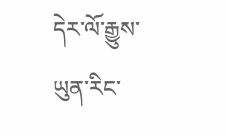དེར་ལོ་རྒྱུས་ཡུན་རིང་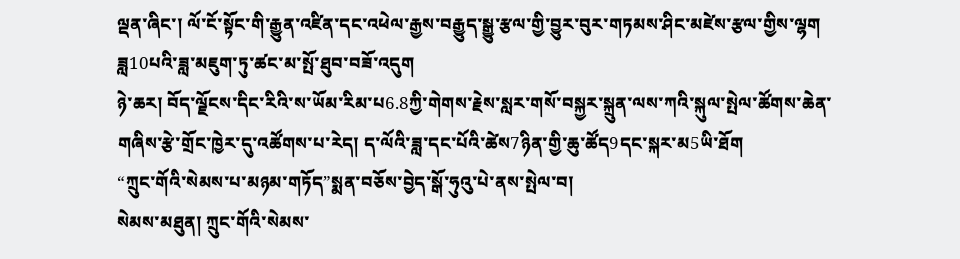ལྡན་ཞིང་། ལོ་ངོ་སྟོང་གི་རྒྱུན་འཛིན་དང་འཕེལ་རྒྱས་བརྒྱུད་སྒྱུ་རྩལ་གྱི་བྱུར་བུར་གཏམས་ཤིང་མཛེས་རྩལ་གྱིས་ལྷག
ཟླ10པའི་ཟླ་མཇུག་ཏུ་ཚང་མ་སྤོ་ཐུབ་བཟོ་འདུག
ཉེ་ཆར། བོད་ལྗོངས་དིང་རིའི་ས་ཡོམ་རིམ་པ6.8ཀྱི་གེགས་རྗེས་སླར་གསོ་བསྐྱར་སྐྲུན་ལས་ཀའི་སྐུལ་སྤེལ་ཚོགས་ཆེན་གཞིས་རྩེ་གྲོང་ཁྱེར་དུ་འཚོགས་པ་རེད། ད་ལོའི་ཟླ་དང་པོའི་ཚེས7ཉིན་གྱི་ཆུ་ཚོད9དང་སྐར་མ5ཡི་ཐོག
“ཀྲུང་གོའི་སེམས་པ་མཉམ་གཏོད”སྨན་བཅོས་བྱེད་སྒོ་ཧུའུ་པེ་ནས་སྤེལ་བ།
སེམས་མཐུན། ཀྲུང་གོའི་སེམས་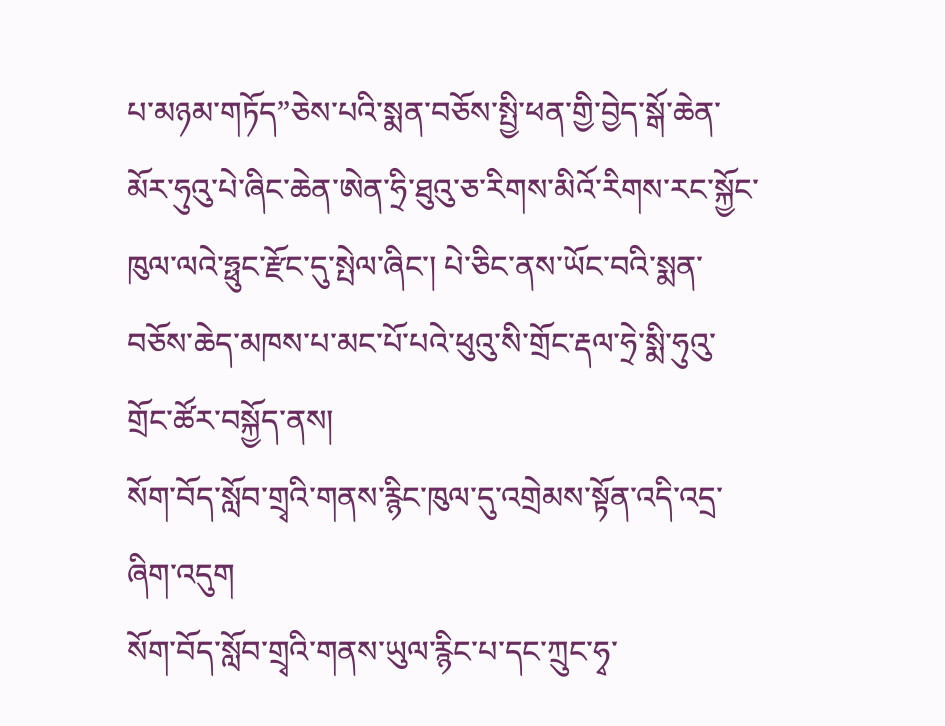པ་མཉམ་གཏོད”ཅེས་པའི་སྨན་བཅོས་སྤྱི་ཕན་གྱི་བྱེད་སྒོ་ཆེན་མོར་ཧུའུ་པེ་ཞིང་ཆེན་ཨེན་ཧྲི་ཐུའུ་ཅ་རིགས་མིའོ་རིགས་རང་སྐྱོང་ཁུལ་ལའེ་ཧྥུང་རྫོང་དུ་སྤེལ་ཞིང་། པེ་ཅིང་ནས་ཡོང་བའི་སྨན་བཅོས་ཆེད་མཁས་པ་མང་པོ་པའེ་ཕུའུ་སི་གྲོང་རྡལ་ཧྲེ་སྨི་ཧུའུ་གྲོང་ཚོར་བསྐྱོད་ནས།
སོག་བོད་སློབ་གྲྭའི་གནས་རྙིང་ཁུལ་དུ་འགྲེམས་སྟོན་འདི་འདྲ་ཞིག་འདུག
སོག་བོད་སློབ་གྲྭའི་གནས་ཡུལ་རྙིང་པ་དང་ཀྲུང་ཧྭ་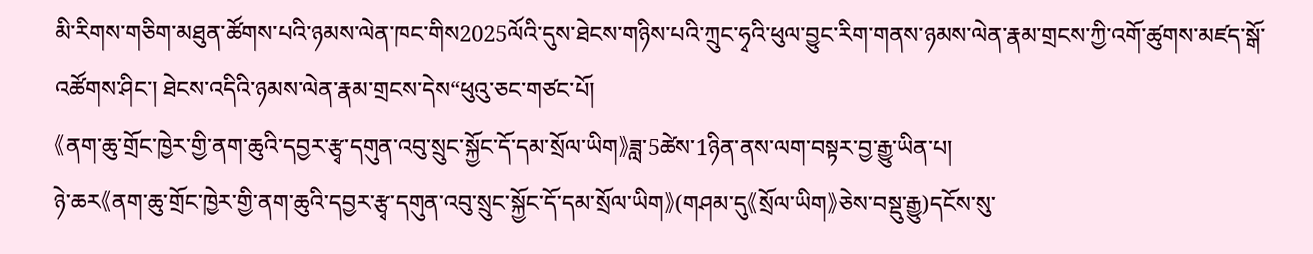མི་རིགས་གཅིག་མཐུན་ཚོགས་པའི་ཉམས་ལེན་ཁང་གིས2025ལོའི་དུས་ཐེངས་གཉིས་པའི་ཀྲུང་ཧྭའི་ཕུལ་བྱུང་རིག་གནས་ཉམས་ལེན་རྣམ་གྲངས་ཀྱི་འགོ་ཚུགས་མཛད་སྒོ་འཚོགས་ཤིང་། ཐེངས་འདིའི་ཉམས་ལེན་རྣམ་གྲངས་དེས“ཕུའུ་ཅང་གཙང་པོ།
《ནག་ཆུ་གྲོང་ཁྱེར་གྱི་ནག་ཆུའི་དབྱར་རྩྭ་དགུན་འབུ་སྲུང་སྐྱོང་དོ་དམ་སྲོལ་ཡིག》ཟླ་5ཚེས་1ཉིན་ནས་ལག་བསྟར་བྱ་རྒྱུ་ཡིན་པ།
ཉེ་ཆར《ནག་ཆུ་གྲོང་ཁྱེར་གྱི་ནག་ཆུའི་དབྱར་རྩྭ་དགུན་འབུ་སྲུང་སྐྱོང་དོ་དམ་སྲོལ་ཡིག》(གཤམ་དུ《སྲོལ་ཡིག》ཅེས་བསྡུ་རྒྱུ)དངོས་སུ་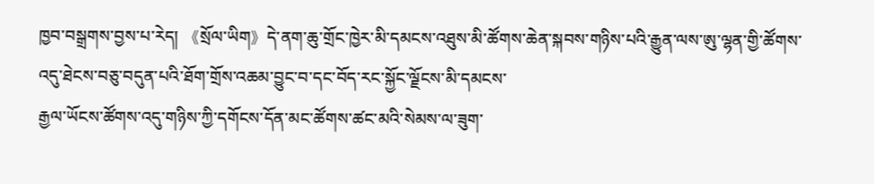ཁྱབ་བསྒྲགས་བྱས་པ་རེད། 《སྲོལ་ཡིག》དེ་ནག་ཆུ་གྲོང་ཁྱེར་མི་དམངས་འཐུས་མི་ཚོགས་ཆེན་སྐབས་གཉིས་པའི་རྒྱུན་ལས་ཨུ་ལྷན་གྱི་ཚོགས་འདུ་ཐེངས་བཅུ་བདུན་པའི་ཐོག་གྲོས་འཆམ་བྱུང་བ་དང་བོད་རང་སྐྱོང་ལྗོངས་མི་དམངས་
རྒྱལ་ཡོངས་ཚོགས་འདུ་གཉིས་ཀྱི་དགོངས་དོན་མང་ཚོགས་ཚང་མའི་སེམས་ལ་ཟུག་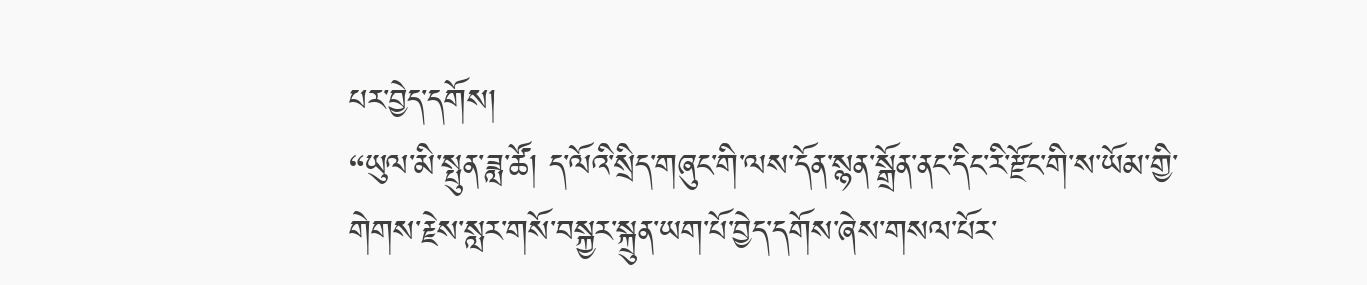པར་བྱེད་དགོས།
“ཡུལ་མི་སྤུན་ཟླ་ཚོ། ད་ལོའི་སྲིད་གཞུང་གི་ལས་དོན་སྙན་སྒྲོན་ནང་དིང་རི་རྫོང་གི་ས་ཡོམ་གྱི་གེགས་རྗེས་སླར་གསོ་བསྐྱར་སྐྲུན་ཡག་པོ་བྱེད་དགོས་ཞེས་གསལ་པོར་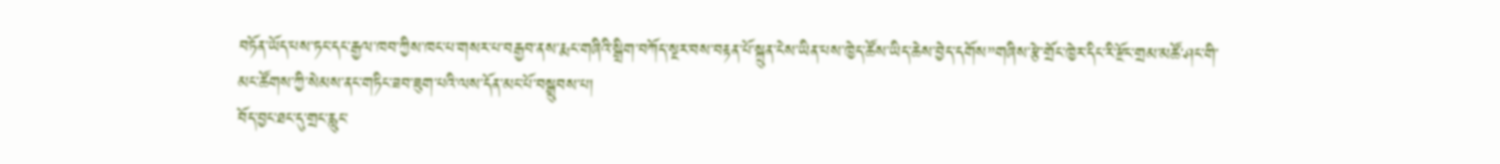བཏོན་ཡོད་པས་ཏང་དང་རྒྱལ་ཁབ་ཀྱིས་ཁང་པ་གསར་པ་བརྒྱབ་ནས་རྨང་གཞིའི་སྒྲིག་བཀོད་སྔར་བས་བརྟན་པོ་སྐྲུན་ངེས་ཡིན་པས་ཁྱེད་ཚོས་ཡིད་ཆེས་བྱེད་དགོས”གཞིས་རྩེ་གྲོང་ཁྱེར་དིང་རི་རྫོང་གྲམ་མཚོ་ཤང་གི་
མང་ཚོགས་ཀྱི་སེམས་ནང་གཏིང་ཟབ་ཟུག་པའི་ལས་དོན་མང་པོ་བསྒྲུབས་པ།
བོད་བྱང་ཐང་དུ་གྲང་རླུང་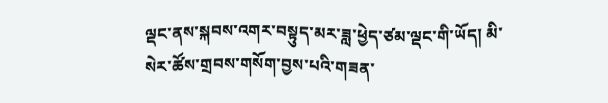ལྡང་ནས་སྐབས་འགར་བསྟུད་མར་ཟླ་ཕྱེད་ཙམ་ལྡང་གི་ཡོད། མི་སེར་ཚོས་གྲབས་གསོག་བྱས་པའི་གཟན་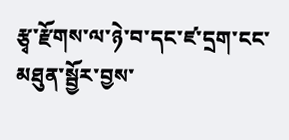རྩྭ་རྫོགས་ལ་ཉེ་བ་དང་ཛ་དྲག་ངང་མཐུན་སྦྱོར་བྱས་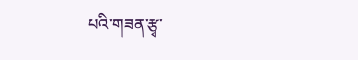པའི་གཟན་རྩྭ་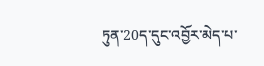ཏུན་20ད་དུང་འབྱོར་མེད་པ་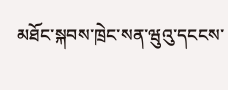མཐོང་སྐབས་ཁྲེང་སན་ཝུའུ་དངངས་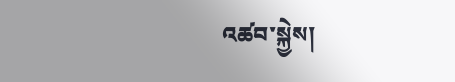འཚབ་སྐྱེས།